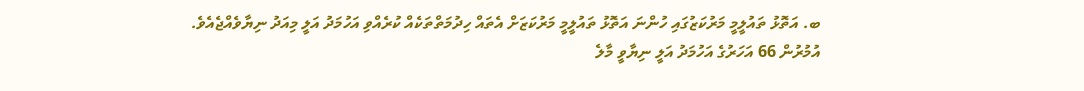ބ. އަތޮޅު ތައުލީމީ މަރުކަޒުގައި ހުންނަ އަތޮޅު ތައުލީމީ މަރުކަޒަށް އެތައް ހިދުމަތްތަކެއް ކުރެއްވި އަހުމަދު އަލީ މިއަދު ނިޔާވެއްޖެއެވެ.
އުމުރުން 66 އަހަރުގެ އަހުމަދު އަލީ ނިޔާވީ މާލެ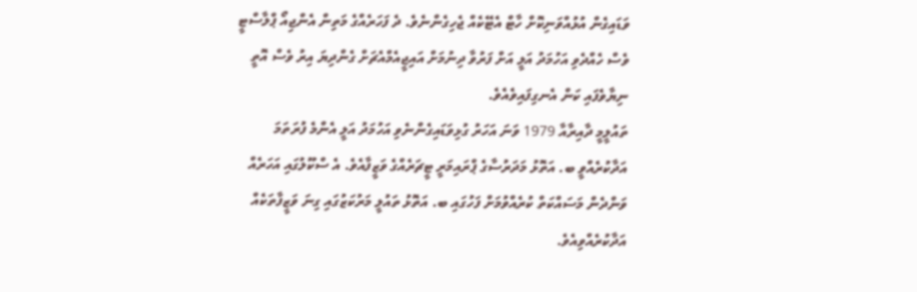ވަޑައިގެން އުޅުއްވަނިކޮށް ހާޓް އެޓޭކެއް ޖެހިގެންނެވެ. ދެ ފަހަރެއްގެ މަތިން އެންޖިއޯ ޕްލާސްޓީ ވެސް ހެއްދެވި އަހުމަދު އަލީ އަށް ފަރުވާ ދިނުމަށް އައިޖީއެމްއެޗަށް ގެންދިޔަ އިރު ވެސް އޮތީ ނިޔާވެފައި ކަން އެނގިފައިވެއެވެ.
ތައުލީމީ ދާއިރާއާ 1979 ވަނަ އަހަރު ގުޅިވަޑައިގެންނެވި އަހުމަދު އަލީ އެންމެ ފުރަތަމަ އަދާކުރެއްވީ ބ. އަތޮޅު މަދަރުސާގެ ޕްރައިމަރީ ޓީޗަރެއްގެ ވަޒީފާއެވެ. އެ ސްކޫލުގައި އަހަރެއް ވަންދެން މަސައްކަތް ކުރެއްވުމަށް ފަހުގައި ބ. އަތޮޅު ތައުލީ މަރުކަޒުގައި ގިނަ ވަޒީފާތަކެއް އަދާކުރެއްވިއެވެ.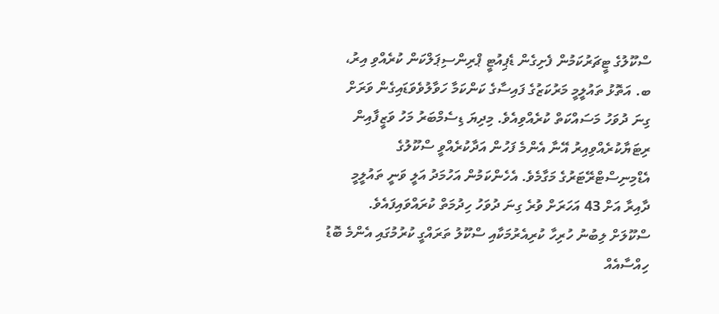ސްކޫލުގެ ޓީޗަރުކަމުން ފެށިގެން ޑެޕިއުޓީ ޕްރިންސިޕަލްކަން ކުރެއްވި އިރު، ބ. އަތޮޅު ތައުލީމީ މަރުކަޒުގެ ފައިސާގެ ކަންކަމާ ހަވާލުވެވަޑައިގެން ވަރަށް ގިނަ ދުވަހު މަސައްކަތް ކުރެއްވިއެވެ. މިދިޔަ ޑިސެމްބަރު މަހު ވަޒީފާއިން ރިޓަޔާކުރެއްވިއިރު އޭނާ އެންމެ ފަހުން އަދާކުރެއްވީ ސްކޫލުގެ އެޑްމިނިސްޓްރޭޓަރުގެ މަގާމެވެ. އެހެންކަމުން އަހުމަދު އަލީ ވަނީ ތައުލީމީ ދާއިރާ އަށް 43 އަހަރަށް ވުރެ ގިނަ ދުވަހު ހިދުމަތް ކުރައްވައިފައެވެ.
ސްކޫލަށް ލިބުނު ހުރިހާ ކުރިއެރުމަކާއި ސްކޫލު ތަރައްގީ ކުރުމުގައި އެންމެ ބޮޑު ހިއްސާއެއް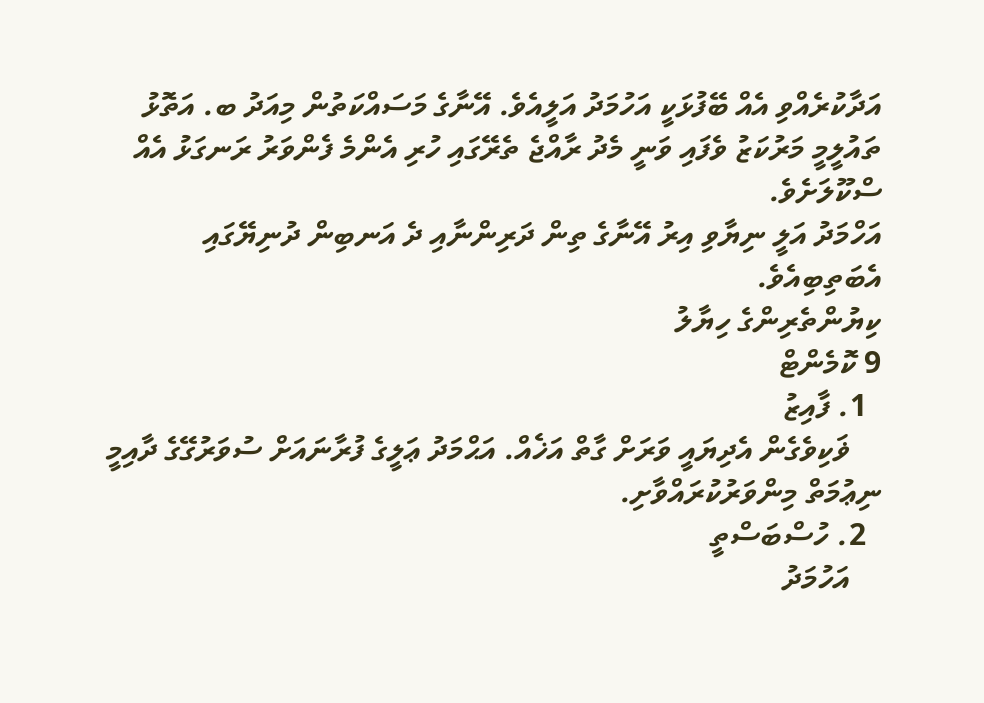އަދާކުރެއްވި އެއް ބޭފުޅަކީ އަހުމަދު އަލީއެވެ. އޭނާގެ މަސައްކަތުން މިއަދު ބ. އަތޮޅު ތައުލީމީ މަރުކަޒު ވެފައި ވަނީ މެދު ރާއްޖެ ތެރޭގައި ހުރި އެންމެ ފެންވަރު ރަނގަޅު އެއް ސްކޫލަށެވެ.
އަހްމަދު އަލީ ނިޔާވި އިރު އޭނާގެ ތިން ދަރިންނާއި ދެ އަނބިން ދުނިޔޭގައި އެބަތިބިއެވެ.
ކިޔުންތެރިންގެ ހިޔާލު
9 ކޮމެންޓް
  1. ފާއިޒު
    ޥަކިވެގެން އެދިޔައީ ވަރަށް ގާތް އަޚެއް. އަޙްމަދު ޢަލީގެ ފުރާނައަށް ސުވަރުގޭގެ ދާއިމީ ނިޢުމަތް މިންވަރުކުރައްވާށި.
  2. ހުސްބަސްތީ
    އަހުމަދު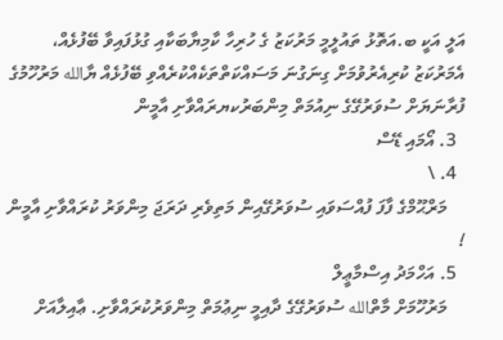އަލީ އަކީ ބ.އަތޮޅު ތައުލީމީ މަރުކަޒު ގެ ހުރިހާ ކާމިޔާބަކާއި ގުޅުފައިވާ ބޭފުޅެއް، އެމަރުކަޒު ކުރިއެރުވުމަށް ގިނަގުނަ މަސައްކަތްތަކެއްކުރެއްވި ބޭފުޅެއް ޔާالله މަރުހޫމުގެ ފުރާނަޔަށް ސުވަރުގޭގެ ނިއުމަތް މިންބަރުކޔރައްވާށި އާމީން
  3. އޯމައި ޑޭސް
  4. \
    މަރްޙޫމްގެ ފާފަ ފުއްސަވައި ސުވަރުގޭއިން މަތިވެރި ދަރަޖަ މިންވަރު ކުރައްވާށި އާމީން !
  5. އަހްމަދު އިސްމާޢީލް
    މަރުހޫމަށް މާތްالله ސުވަރުގޭގެ ދާއިމީ ނިޢުމަތް މިންވަރުކުރައްވާށި. ޢާއިލާއަށް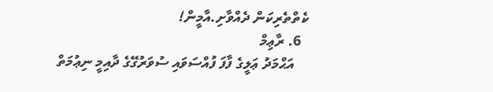ކެތްތެރިކަން ދެއްވާށި.އާމީން!
  6. ރާޢިމް
    އަޙްމަދު ޢަލީގެ ފާފަ ފުއްސަވައި ސުވަރުގޭގެ ދާއިމީ ނިޢުމަތް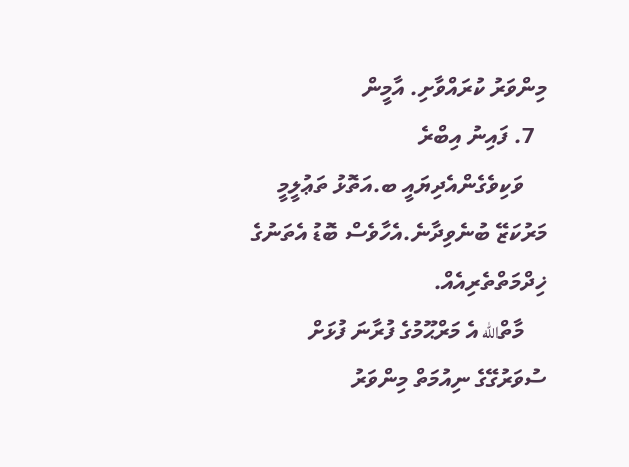މިންވަރު ކުރައްވާށި. އާމީން
  7. ފައިނު އިބްރެ
    ވަކިވެގެންއެދިޔައީ ބ.އަތޮޅު ތަޢުލީމީ މަރުކަޒޭ ބުނެވިދާނެ.އެހާވެސް ބޮޑު އެތަނުގެ ޚިދްމަތްތެރިއެއް.
    މާތްالله އެ މަރްޙޫމުގެ ފުރާނަ ފުޅަށް ސުވަރުގޭގެ ނިއުމަތް މިންވަރު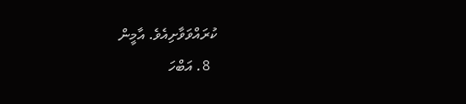ކުރައްވަވާށިއެވެ. އާމީން
  8. އަބްހަ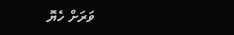ވަރަށް ހެޔޮ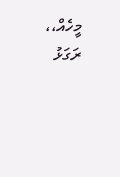މީހެއް،، ރަގަޅު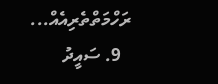ރަހްމަތްތެރިއެއް...
  9. ސައީދު